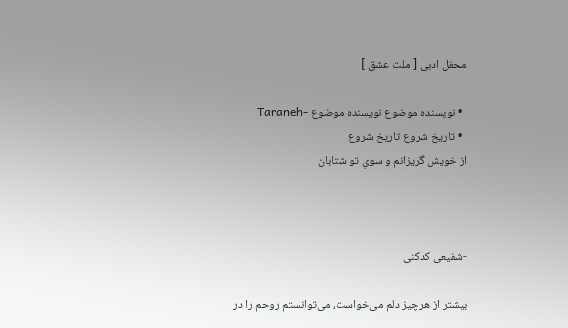محفل ادبی [ ملت عشق ]

  • نویسنده موضوع نویسنده موضوع -Taraneh
  • تاریخ شروع تاریخ شروع
از خویش گریزانم و سویِ تو شتابان



-شفیعی کدکنی

بیشتر از هرچیز دلم می‌خواست، می‌توانستم‌‌ روحم را در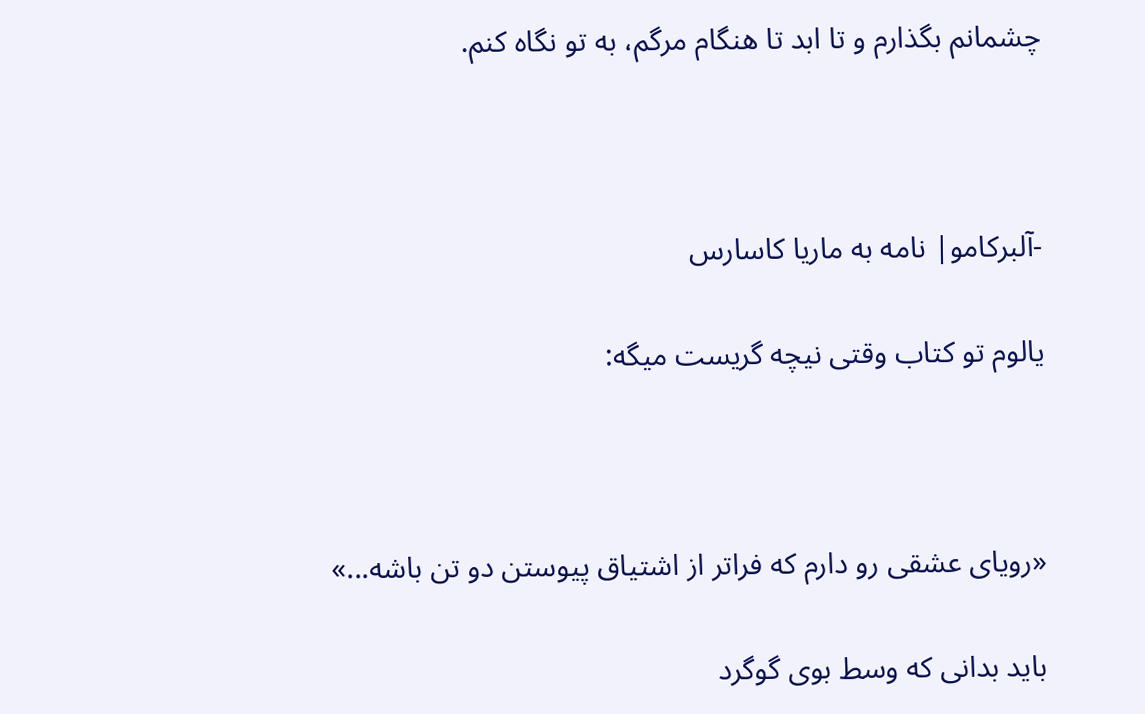چشمانم بگذارم و تا ابد تا هنگام مرگم، به تو‌ نگاه کنم.



-آلبرکامو| نامه به ماریا کاسارس

یالوم تو کتاب وقتی نیچه گریست میگه:



«رویای عشقی رو دارم که فراتر از اشتیاق پیوستن دو تن باشه...»

باید بدانی که وسط بوی گوگرد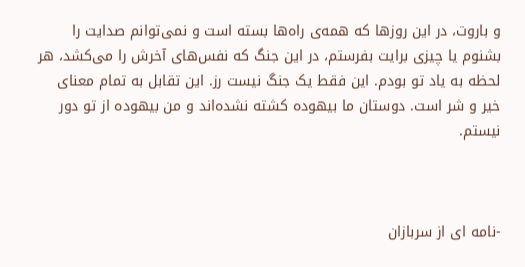و باروت، در این روزها که همه‌ی راه‌ها بسته است و نمی‌توانم صدایت را بشنوم یا چیزی برایت بفرستم، در این جنگ که نفس‌های آخرش را می‌کشد، هر لحظه به یاد تو بودم. این فقط یک جنگ نیست رز. این تقابل به تمام معنای خیر و شر است. دوستان‌ ما بیهوده کشته نشده‌اند و من بیهوده از تو دور نیستم.



-نامه‌ ای از سربازان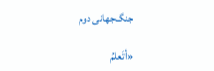جنگ‌‌جهانی دوم

«أتَعلمُ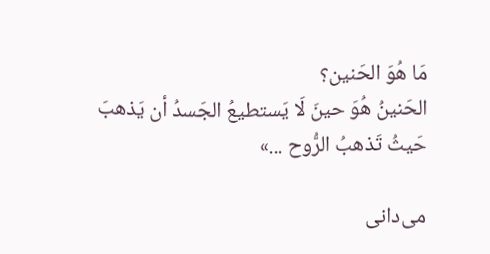مَا هُوَ الحَنين؟
الحَنينُ هُوَ حينَ لَا يَستطيعُ الجَسدُ أن يَذهبَ
حَيثُ تَذهبُ الرُّوح ...»

می‌دانی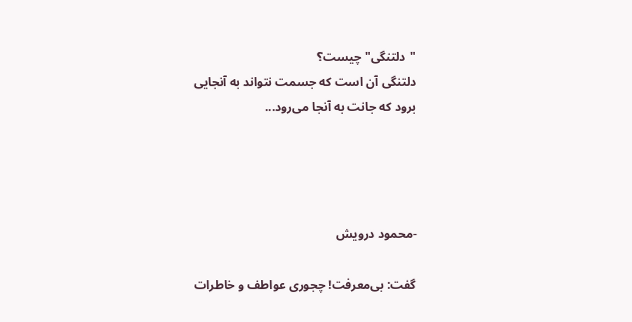"دلتنگی" چیست؟
دلتنگی آن است که جسمت نتواند به آنجایی
برود که جانت به آنجا می‌رود...




-محمود درویش

گفت: بی‌معرفت! چجوری عواطف و خاطرات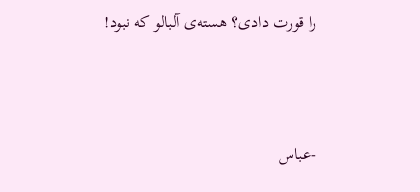را قورت دادی؟ هسته‌ی آلبالو که نبود!



-عباس‌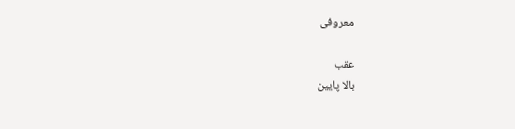معروفی

عقب
بالا پایین